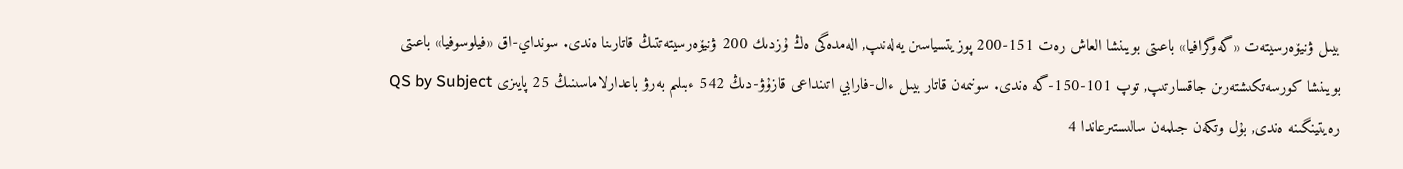بيىل ۋنيۆەرسيتەت «گەوگرافيا» باعىتى بويىنشا العاش رەت 151-200 پوزيتسياسىن يەلەنىپ, الەمدەگى ەڭ ۇزدىك 200 ۋنيۆەرسيتەتتىڭ قاتارىنا ەندى. سونداي-اق «فيلوسوفيا» باعىتى بويىنشا كورسەتكىشتەرىن جاقسارتىپ, توپ 101-150-گە ەندى. سونىمەن قاتار بيىل ءال-فارابي اتىنداعى قازۇۋ-دىڭ 542 ءبىلىم بەرۋ باعدارلاماسىنىڭ 25 پايىزى QS by Subject رەيتينگىنە ەندى, بۇل وتكەن جىلمەن سالىستىرعاندا 4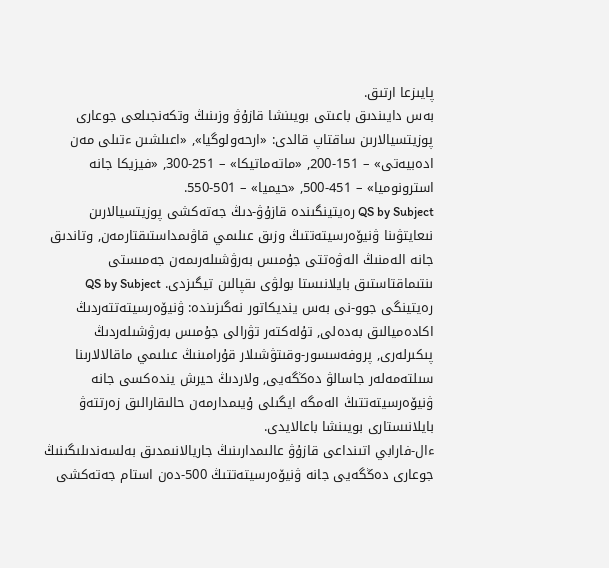پايىزعا ارتىق.
بەس دايىندىق باعىتى بويىنشا قازۇۋ وزىنىڭ وتكەنجىلعى جوعارى پوزيتسيالارىن ساقتاپ قالدى: «ارحەولوگيا», «اعىلشىن ءتىلى مەن ادەبيەتى» – 151-200, «ماتەماتيكا» – 251-300, «فيزيكا جانە استرونوميا» – 451-500, «حيميا» – 501-550.
QS by Subject رەيتينگىندە قازۇۋ-دىڭ جەتەكشى پوزيتسيالارىن نىعايتۋىنا ۋنيۆەرسيتەتتىڭ وزىق عىلىمي قاۋىمداستىقتارمەن, وتاندىق جانە الەمنىڭ الەۋەتتى جۇمىس بەرۋشىلەرىمەن جەمىستى ىنتىماقتاستىق بايلانىستا بولۋى ىقپالىن تيگىزدى. QS by Subject رەيتينگى جوو-نى بەس ينديكاتور نەگىزىندە: ۋنيۆەرسيتەتتەردىڭ اكادەميالىق بەدەلى, تۇلەكتەر تۋرالى جۇمىس بەرۋشىلەردىڭ پىكىرلەرى, پروفەسسور-وقىتۋشىلار قۇرامىنىڭ عىلىمي ماقالالارىنا سىلتەمەلەر جاسالۋ دەڭگەيى, ولاردىڭ حيرش يندەكسى جانە ۋنيۆەرسيتەتتىڭ الەمگە ايگىلى ۇيىمدارمەن حالىقارالىق زەرتتەۋ بايلانىستارى بويىنشا باعالايدى.
ءال-فارابي اتىنداعى قازۇۋ عالىمدارىنىڭ جاريالانىمدىق بەلسەندىلىگىنىڭ جوعارى دەڭگەيى جانە ۋنيۆەرسيتەتتىڭ 500-دەن استام جەتەكشى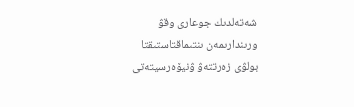شەتەلدىك جوعارى وقۋ ورىندارىمەن ىنتىماقتاستىقتا بولۋى زەرتتەۋ ۋنيۆەرسيتەتى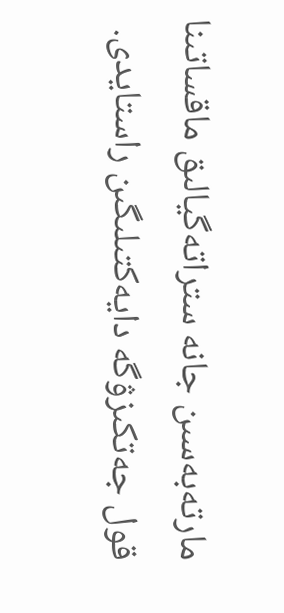مارتەبەسىن جانە ستراتەگيالىق ماقساتىنا قول جەتكىزۋگە دايەكتىلىگىن راستايدى.